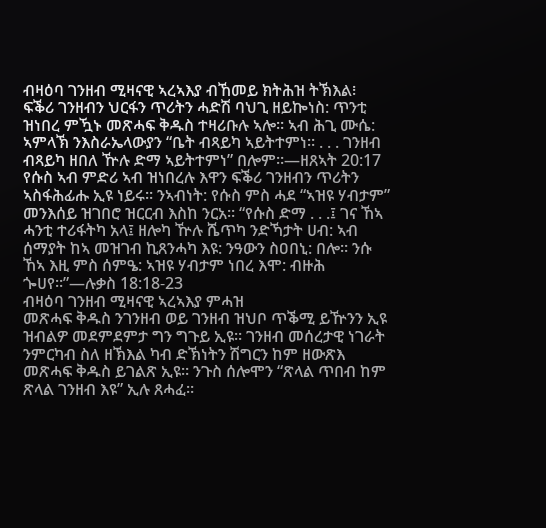ብዛዕባ ገንዘብ ሚዛናዊ ኣረኣእያ ብኸመይ ክትሕዝ ትኽእል፧
ፍቕሪ ገንዘብን ህርፋን ጥሪትን ሓድሽ ባህጊ ዘይኰነስ: ጥንቲ ዝነበረ ምዃኑ መጽሓፍ ቅዱስ ተዛሪቡሉ ኣሎ። ኣብ ሕጊ ሙሴ: ኣምላኽ ንእስራኤላውያን “ቤት ብጻይካ ኣይትተምነ። . . . ገንዘብ ብጻይካ ዘበለ ዅሉ ድማ ኣይትተምነ” በሎም።—ዘጸኣት 20:17
የሱስ ኣብ ምድሪ ኣብ ዝነበረሉ እዋን ፍቕሪ ገንዘብን ጥሪትን ኣስፋሕፊሑ ኢዩ ነይሩ። ንኣብነት: የሱስ ምስ ሓደ “ኣዝዩ ሃብታም” መንእሰይ ዝገበሮ ዝርርብ እስከ ንርአ። “የሱስ ድማ . . .፤ ገና ኸኣ ሓንቲ ተሪፋትካ አላ፤ ዘሎካ ዅሉ ሼጥካ ንድኻታት ሀብ: ኣብ ሰማያት ከኣ መዝገብ ኪጸንሓካ እዩ: ንዓውን ስዐበኒ: በሎ። ንሱ ኸኣ እዚ ምስ ሰምዔ: ኣዝዩ ሃብታም ነበረ እሞ: ብዙሕ ጐሀየ።”—ሉቃስ 18:18-23
ብዛዕባ ገንዘብ ሚዛናዊ ኣረኣእያ ምሓዝ
መጽሓፍ ቅዱስ ንገንዘብ ወይ ገንዘብ ዝህቦ ጥቕሚ ይዅንን ኢዩ ዝብልዎ መደምደምታ ግን ግጉይ ኢዩ። ገንዘብ መሰረታዊ ነገራት ንምርካብ ስለ ዘኽእል ካብ ድኽነትን ሽግርን ከም ዘውጽእ መጽሓፍ ቅዱስ ይገልጽ ኢዩ። ንጉስ ሰሎሞን “ጽላል ጥበብ ከም ጽላል ገንዘብ እዩ” ኢሉ ጸሓፈ።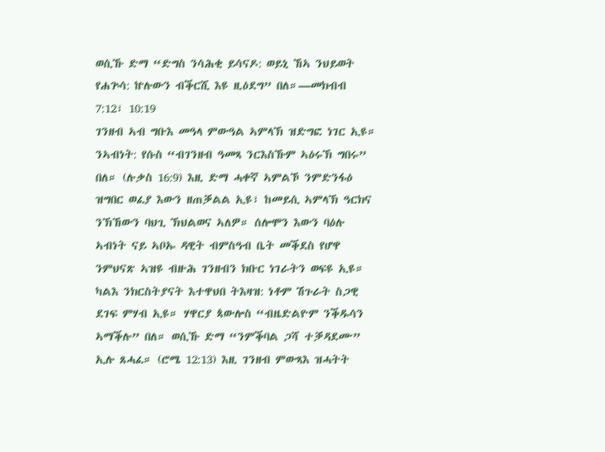ወሲኹ ድማ “ድግስ ንሳሕቂ ይሳናዶ: ወይኒ ኸኣ ንህይወት የሐጕሳ: ኵሉውን ብቕርሺ እዩ ዚዕደግ” በለ።—መክብብ 7:12፣ 10:19
ገንዘብ ኣብ ግቡእ መዓላ ምውዓል ኣምላኽ ዝድግፎ ነገር ኢዩ። ንኣብነት: የሱስ “ብገንዘብ ዓመጻ ንርእስኹም ኣዕሩኽ ግበሩ” በለ። (ሉቃስ 16:9) እዚ ድማ ሓቀኛ ኣምልኾ ንምድንፋዕ ዝግበር ወፈያ እውን ዘጠቓልል ኢዩ፣ ከመይሲ ኣምላኽ ዓርክና ንኽኸውን ባህጊ ኽህልወና ኣለዎ። ሰሎሞን እውን ባዕሉ ኣብነት ናይ ኣቦኡ ዳዊት ብምስዓብ ቤት መቕደስ የሆዋ ንምህናጽ ኣዝዩ ብዙሕ ገንዘብን ክቡር ነገራትን ወፍዩ ኢዩ። ካልእ ንክርስትያናት እተዋህበ ትእዛዝ: ነቶም ሽጉራት ስጋዊ ደገፍ ምሃብ ኢዩ። ሃዋርያ ጳውሎስ “ብዜድልዮም ንቕዱሳን ኣማቕሉ” በለ። ወሲኹ ድማ “ንምቕባል ጋሻ ተቓዳደሙ” ኢሉ ጸሓፈ። (ሮሜ 12:13) እዚ ገንዘብ ምውጻእ ዝሓትት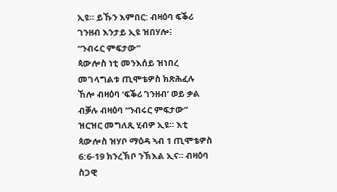ኢዩ። ይኹን እምበር: ብዛዕባ ፍቕሪ ገንዘብ እንታይ ኢዩ ዝበሃሎ፧
“ንብሩር ምፍታው”
ጳውሎስ ነቲ መንእሰይ ዝነበረ መገላግልቱ ጢሞቴዎስ ክጽሕፈሉ ኸሎ ብዛዕባ ‘ፍቕሪ ገንዘብ’ ወይ ቃል ብቓሉ ብዛዕባ “ንብሩር ምፍታው” ዝርዝር መግለጺ ሂብዎ ኢዩ። እቲ ጳውሎስ ዝሃቦ ማዕዳ ኣብ 1 ጢሞቴዎስ 6:6-19 ክንረኽቦ ንኽእል ኢና። ብዛዕባ ስጋዊ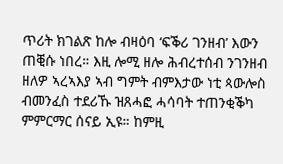ጥሪት ክገልጽ ከሎ ብዛዕባ ‘ፍቕሪ ገንዘብ’ እውን ጠቒሱ ነበረ። እዚ ሎሚ ዘሎ ሕብረተሰብ ንገንዘብ ዘለዎ ኣረኣእያ ኣብ ግምት ብምእታው ነቲ ጳውሎስ ብመንፈስ ተደሪኹ ዝጸሓፎ ሓሳባት ተጠንቂቕካ ምምርማር ሰናይ ኢዩ። ከምዚ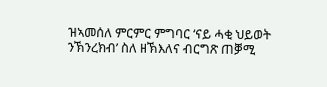ዝኣመሰለ ምርምር ምግባር ‘ናይ ሓቂ ህይወት ንኽንረክብ’ ስለ ዘኽእለና ብርግጽ ጠቓሚ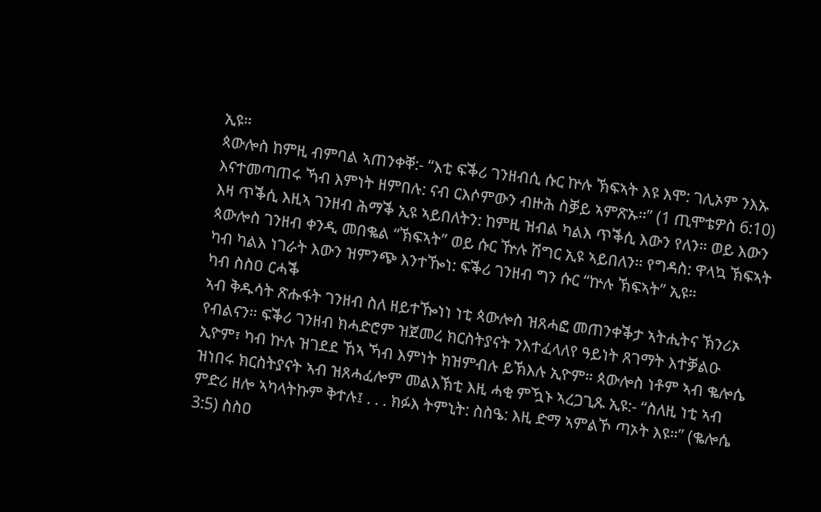ኢዩ።
ጳውሎስ ከምዚ ብምባል ኣጠንቀቐ:- “እቲ ፍቕሪ ገንዘብሲ ሱር ኵሉ ኽፍኣት እዩ እሞ: ገሊኦም ንእኡ እናተመጣጠሩ ኻብ እምነት ዘምበሉ: ናብ ርእሶምውን ብዙሕ ስቓይ ኣምጽኡ።” (1 ጢሞቴዎስ 6:10) እዛ ጥቕሲ እዚኣ ገንዘብ ሕማቕ ኢዩ ኣይበለትን: ከምዚ ዝብል ካልእ ጥቕሲ እውን የለን። ወይ እውን ጳውሎስ ገንዘብ ቀንዲ መበቈል “ኽፍኣት” ወይ ሱር ዅሉ ሽግር ኢዩ ኣይበለን። የግዳስ: ዋላኳ ኽፍኣት ካብ ካልእ ነገራት እውን ዝምንጭ እንተዀነ: ፍቕሪ ገንዘብ ግን ሱር “ኵሉ ኽፍኣት” ኢዩ።
ካብ ስስዐ ርሓቕ
ኣብ ቅዱሳት ጽሑፋት ገንዘብ ስለ ዘይተዀነነ ነቲ ጳውሎስ ዝጸሓፎ መጠንቀቕታ ኣትሒትና ኽንሪኦ የብልናን። ፍቕሪ ገንዘብ ክሓድሮም ዝጀመረ ክርስትያናት ንእተፈላለየ ዓይነት ጸገማት እተቓልዑ ኢዮም፣ ካብ ኵሉ ዝገደደ ኸኣ ኻብ እምነት ክዝምብሉ ይኽእሉ ኢዮም። ጳውሎስ ነቶም ኣብ ቈሎሴ ዝነበሩ ክርስትያናት ኣብ ዝጸሓፈሎም መልእኽቲ እዚ ሓቂ ምዃኑ ኣረጋጊጹ ኢዩ:- “ስለዚ ነቲ ኣብ ምድሪ ዘሎ ኣካላትኩም ቅተሉ፤ . . . ክፉእ ትምኒት: ስስዔ: እዚ ድማ ኣምልኾ ጣኦት እዩ።” (ቈሎሴ 3:5) ስስዐ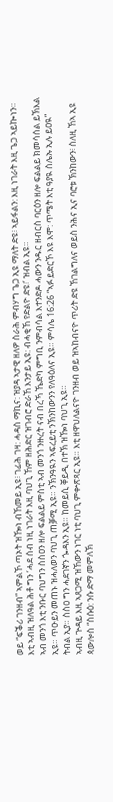ወይ “ፍቕሪ ገንዘብ” ኣምልኾ ጣኦት ዝዀነ ብኸመይ ኢዩ፧ ገፊሕ ገዛ: ሓዳስ ማኪና: ዝያዳ ኣታዊ ዘለዎ ስራሕ ምብሃግ ጌጋ ኢዩ ማለት ድዩ፧ ኣይፋልን: እዚ ነገራት እዚ ጌጋ ኣይኰነን። እቲ ኣብዚ ዝለዓል ሕቶ ግን ‘ሓደ ሰብ ነዚ ነገራት እዚ ባህጊ ኸም ዘሕድር ዝገብሮ ድራኸ እንታይ ኢዩ: ብሓቂኸ የድልዮ ድዩ፧’ ዝብል ኢዩ።
ኣብ መንጎ እቲ ንቡር ባህግን ስስዐን ዘሎ ፍልልይ ምስቲ ኣብ መንጎ ንዙረት ናብ በረኻ ኼድካ ምግቢ ንምብሳል እተንድዶ ሓውን ንዱር ዘብርስ ባርዕን ዘሎ ፍልልይ ክመሳሰል ይኽእል ኢዩ። ጥዑይን መጠኑ ዝሓለወን ባህጊ ጠቓሚ ኢዩ። ንኽንዓዪን ኣፍረይቲ ንኽንከውንን የለዓዕለና ኢዩ። ምሳሌ 16:26 “ኣፉ ይድርኾ እዩ እሞ: ጥሜት እቲ ዓያዪ ስሌኡ ኢሉ ይዐዪ” ትብል ኢያ። ስስዐ ግን ሓደገኛን ጐዳእን ኢዩ። ከመይሲ ቐይዲ በተኽ ዝዀነ ባህጊ ኢዩ።
ኣብዚ ጕዳይ እዚ ኣጸጋሚ ዝኸውን ነገር ነቲ ባህጊ ምቍጽጻር ኢዩ። እቲ ዘዋህለልናዮ ገንዘብ ወይ ዝኣከብናዮ ጥሪት ድዩ ኸገልግለና ወይስ ንሕና ኢና ባሮቱ ኽንከውን፧ ስለዚ ኸኣ ኢዩ ጳውሎስ “ስሱዕ: ንሱ ድማ መምለኽ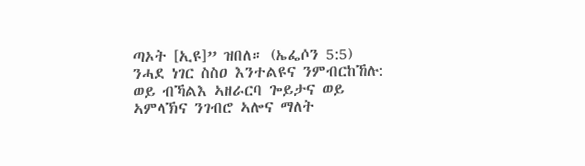ጣኦት [ኢዩ]” ዝበለ። (ኤፌሶን 5:5) ንሓደ ነገር ስስዐ እንተልዩና ንምብርከኸሉ: ወይ ብኻልእ ኣዘራርባ ጐይታና ወይ ኣምላኽና ንገብሮ ኣሎና ማለት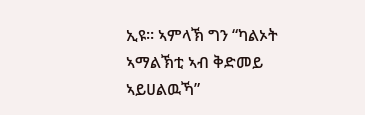ኢዩ። ኣምላኽ ግን “ካልኦት ኣማልኽቲ ኣብ ቅድመይ ኣይሀልዉኻ”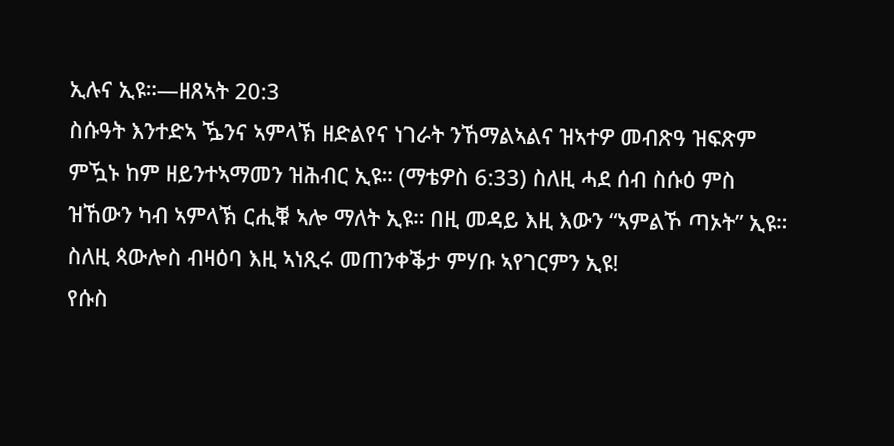ኢሉና ኢዩ።—ዘጸኣት 20:3
ስሱዓት እንተድኣ ዄንና ኣምላኽ ዘድልየና ነገራት ንኸማልኣልና ዝኣተዎ መብጽዓ ዝፍጽም ምዃኑ ከም ዘይንተኣማመን ዝሕብር ኢዩ። (ማቴዎስ 6:33) ስለዚ ሓደ ሰብ ስሱዕ ምስ ዝኸውን ካብ ኣምላኽ ርሒቑ ኣሎ ማለት ኢዩ። በዚ መዳይ እዚ እውን “ኣምልኾ ጣኦት” ኢዩ። ስለዚ ጳውሎስ ብዛዕባ እዚ ኣነጺሩ መጠንቀቕታ ምሃቡ ኣየገርምን ኢዩ!
የሱስ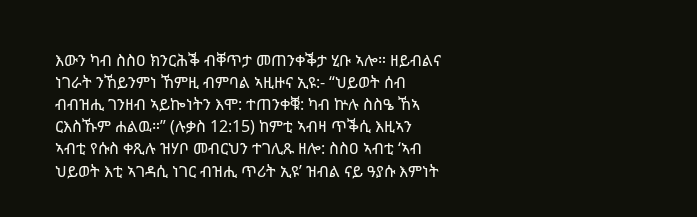እውን ካብ ስስዐ ክንርሕቕ ብቐጥታ መጠንቀቕታ ሂቡ ኣሎ። ዘይብልና ነገራት ንኸይንምነ ኸምዚ ብምባል ኣዚዙና ኢዩ:- “ህይወት ሰብ ብብዝሒ ገንዘብ ኣይኰነትን እሞ: ተጠንቀቑ: ካብ ኵሉ ስስዔ ኸኣ ርእስኹም ሐልዉ።” (ሉቃስ 12:15) ከምቲ ኣብዛ ጥቕሲ እዚኣን ኣብቲ የሱስ ቀጺሉ ዝሃቦ መብርህን ተገሊጹ ዘሎ: ስስዐ ኣብቲ ‘ኣብ ህይወት እቲ ኣገዳሲ ነገር ብዝሒ ጥሪት ኢዩ’ ዝብል ናይ ዓያሱ እምነት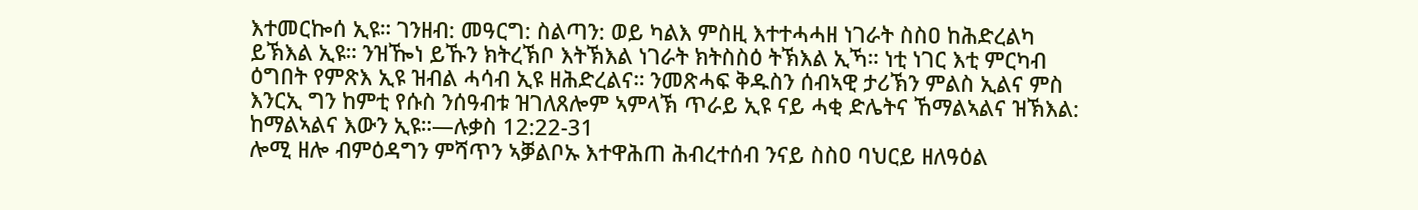እተመርኰሰ ኢዩ። ገንዘብ: መዓርግ: ስልጣን: ወይ ካልእ ምስዚ እተተሓሓዘ ነገራት ስስዐ ከሕድረልካ ይኽእል ኢዩ። ንዝዀነ ይኹን ክትረኽቦ እትኽእል ነገራት ክትስስዕ ትኽእል ኢኻ። ነቲ ነገር እቲ ምርካብ ዕግበት የምጽእ ኢዩ ዝብል ሓሳብ ኢዩ ዘሕድረልና። ንመጽሓፍ ቅዱስን ሰብኣዊ ታሪኽን ምልስ ኢልና ምስ እንርኢ ግን ከምቲ የሱስ ንሰዓብቱ ዝገለጸሎም ኣምላኽ ጥራይ ኢዩ ናይ ሓቂ ድሌትና ኸማልኣልና ዝኽእል: ከማልኣልና እውን ኢዩ።—ሉቃስ 12:22-31
ሎሚ ዘሎ ብምዕዳግን ምሻጥን ኣቓልቦኡ እተዋሕጠ ሕብረተሰብ ንናይ ስስዐ ባህርይ ዘለዓዕል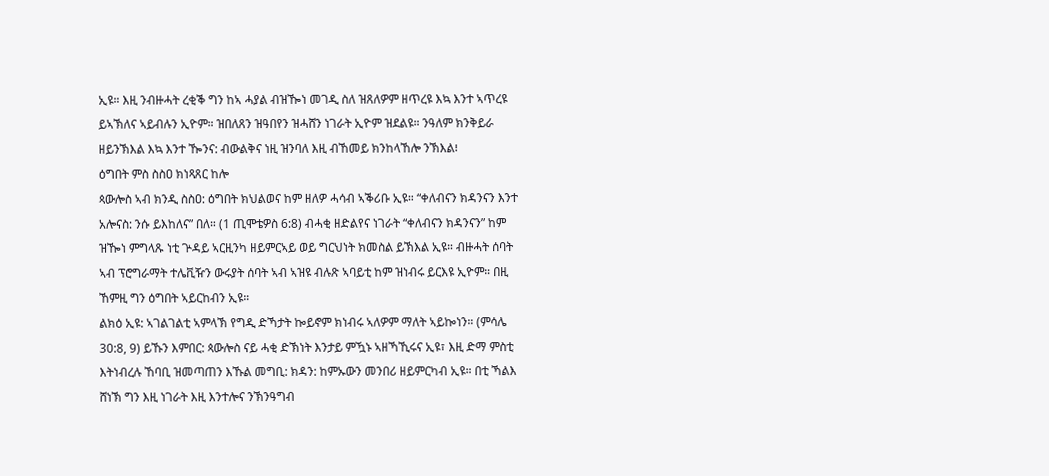ኢዩ። እዚ ንብዙሓት ረቂቕ ግን ከኣ ሓያል ብዝዀነ መገዲ ስለ ዝጸለዎም ዘጥረዩ እኳ እንተ ኣጥረዩ ይኣኽለና ኣይብሉን ኢዮም። ዝበለጸን ዝዓበየን ዝሓሸን ነገራት ኢዮም ዝደልዩ። ንዓለም ክንቅይራ ዘይንኽእል እኳ እንተ ዀንና: ብውልቅና ነዚ ዝንባለ እዚ ብኸመይ ክንከላኸሎ ንኽእል፧
ዕግበት ምስ ስስዐ ክነጻጸር ከሎ
ጳውሎስ ኣብ ክንዲ ስስዐ: ዕግበት ክህልወና ከም ዘለዎ ሓሳብ ኣቕሪቡ ኢዩ። “ቀለብናን ክዳንናን እንተ አሎናስ: ንሱ ይእከለና” በለ። (1 ጢሞቴዎስ 6:8) ብሓቂ ዘድልየና ነገራት “ቀለብናን ክዳንናን” ከም ዝዀነ ምግላጹ ነቲ ጕዳይ ኣርዚንካ ዘይምርኣይ ወይ ግርህነት ክመስል ይኽእል ኢዩ። ብዙሓት ሰባት ኣብ ፕሮግራማት ተሌቪዥን ውሩያት ሰባት ኣብ ኣዝዩ ብሉጽ ኣባይቲ ከም ዝነብሩ ይርእዩ ኢዮም። በዚ ኸምዚ ግን ዕግበት ኣይርከብን ኢዩ።
ልክዕ ኢዩ: ኣገልገልቲ ኣምላኽ የግዲ ድኻታት ኰይኖም ክነብሩ ኣለዎም ማለት ኣይኰነን። (ምሳሌ 30:8, 9) ይኹን እምበር: ጳውሎስ ናይ ሓቂ ድኽነት እንታይ ምዃኑ ኣዘኻኺሩና ኢዩ፣ እዚ ድማ ምስቲ እትነብረሉ ኸባቢ ዝመጣጠን እኹል መግቢ: ክዳን: ከምኡውን መንበሪ ዘይምርካብ ኢዩ። በቲ ኻልእ ሸነኽ ግን እዚ ነገራት እዚ እንተሎና ንኽንዓግብ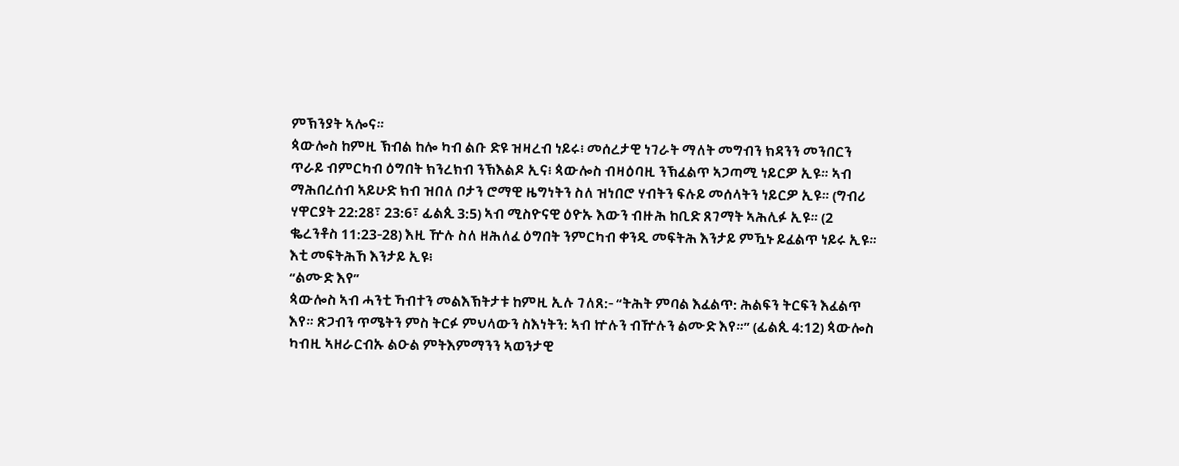ምኽንያት ኣሎና።
ጳውሎስ ከምዚ ኽብል ከሎ ካብ ልቡ ድዩ ዝዛረብ ነይሩ፧ መሰረታዊ ነገራት ማለት መግብን ክዳንን መንበርን ጥራይ ብምርካብ ዕግበት ክንረክብ ንኽእልዶ ኢና፧ ጳውሎስ ብዛዕባዚ ንኽፈልጥ ኣጋጣሚ ነይርዎ ኢዩ። ኣብ ማሕበረሰብ ኣይሁድ ክብ ዝበለ ቦታን ሮማዊ ዜግነትን ስለ ዝነበሮ ሃብትን ፍሉይ መሰላትን ነይርዎ ኢዩ። (ግብሪ ሃዋርያት 22:28፣ 23:6፣ ፊልጲ 3:5) ኣብ ሚስዮናዊ ዕዮኡ እውን ብዙሕ ከቢድ ጸገማት ኣሕሊፉ ኢዩ። (2 ቈረንቶስ 11:23-28) እዚ ዅሉ ስለ ዘሕለፈ ዕግበት ንምርካብ ቀንዲ መፍትሕ እንታይ ምዃኑ ይፈልጥ ነይሩ ኢዩ። እቲ መፍትሕኸ እንታይ ኢዩ፧
“ልሙድ እየ”
ጳውሎስ ኣብ ሓንቲ ኻብተን መልእኽትታቱ ከምዚ ኢሉ ገለጸ:- “ትሕት ምባል እፈልጥ: ሕልፍን ትርፍን እፈልጥ እየ። ጽጋብን ጥሜትን ምስ ትርፉ ምህላውን ስእነትን: ኣብ ኵሉን ብዅሉን ልሙድ እየ።” (ፊልጲ 4:12) ጳውሎስ ካብዚ ኣዘራርብኡ ልዑል ምትእምማንን ኣወንታዊ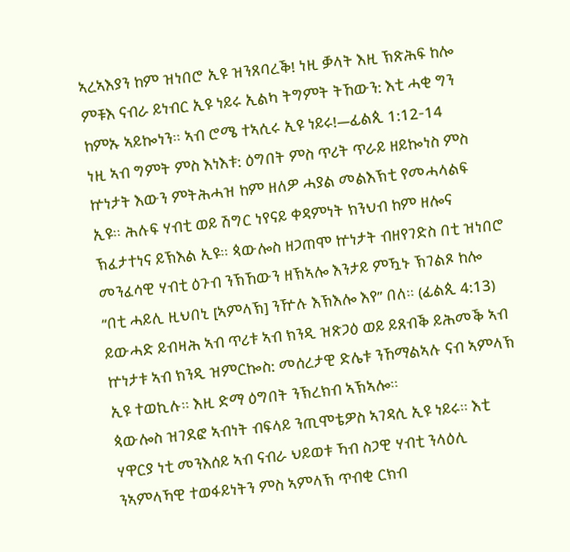ኣረኣእያን ከም ዝነበሮ ኢዩ ዝንጸባረቕ! ነዚ ቓላት እዚ ኽጽሕፍ ከሎ ምቹእ ናብራ ይነብር ኢዩ ነይሩ ኢልካ ትግምት ትኸውን: እቲ ሓቂ ግን ከምኡ ኣይኰነን። ኣብ ሮሜ ተኣሲሩ ኢዩ ነይሩ!—ፊልጲ 1:12-14
ነዚ ኣብ ግምት ምስ እነእቱ: ዕግበት ምስ ጥሪት ጥራይ ዘይኰነስ ምስ ኵነታት እውን ምትሕሓዝ ከም ዘለዎ ሓያል መልእኽቲ የመሓላልፍ ኢዩ። ሕሉፍ ሃብቲ ወይ ሽግር ነየናይ ቀዳምነት ክንህብ ከም ዘሎና ኽፈታተነና ይኽእል ኢዩ። ጳውሎስ ዘጋጠሞ ኵነታት ብዘየገድስ በቲ ዝነበሮ መንፈሳዊ ሃብቲ ዕጉብ ንኽኸውን ዘኽኣሎ እንታይ ምዃኑ ኽገልጾ ከሎ “በቲ ሓይሊ ዚህበኒ [ኣምላኽ] ንዅሉ እኽእሎ እየ” በለ። (ፊልጲ 4:13) ይውሓድ ይብዛሕ ኣብ ጥሪቱ ኣብ ክንዲ ዝጽጋዕ ወይ ይጸብቕ ይሕመቕ ኣብ ኵነታቱ ኣብ ክንዲ ዝምርኰስ: መሰረታዊ ድሌቱ ንኸማልኣሉ ናብ ኣምላኽ ኢዩ ተወኪሉ። እዚ ድማ ዕግበት ንኽረክብ ኣኽኣሎ።
ጳውሎስ ዝገደፎ ኣብነት ብፍላይ ንጢሞቴዎስ ኣገዳሲ ኢዩ ነይሩ። እቲ ሃዋርያ ነቲ መንእሰይ ኣብ ናብራ ህይወቱ ኻብ ስጋዊ ሃብቲ ንላዕሊ ንኣምላኻዊ ተወፋይነትን ምስ ኣምላኽ ጥብቂ ርክብ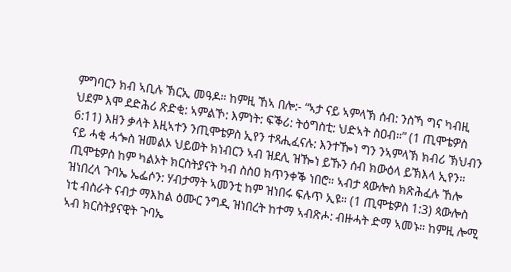ምግባርን ክብ ኣቢሉ ኽርኢ መዓዶ። ከምዚ ኸኣ በሎ:- “ኣታ ናይ ኣምላኽ ሰብ: ንስኻ ግና ካብዚ ህደም እሞ ደድሕሪ ጽድቂ: ኣምልኾ: እምነት: ፍቕሪ: ትዕግስቲ: ህድኣት ስዐብ።” (1 ጢሞቴዎስ 6:11) እዘን ቃላት እዚኣተን ንጢሞቴዎስ ኢየን ተጻሒፈናሉ: እንተዀነ ግን ንኣምላኽ ክብሪ ኽህብን ናይ ሓቂ ሓጐስ ዝመልኦ ህይወት ክነብርን ኣብ ዝደሊ ዝዀነ ይኹን ሰብ ክውዕላ ይኽእላ ኢየን።
ጢሞቴዎስ ከም ካልኦት ክርስትያናት ካብ ስስዐ ክጥንቀቕ ነበሮ። ኣብታ ጳውሎስ ክጽሕፈሉ ኸሎ ዝነበረላ ጉባኤ ኤፌሶን: ሃብታማት ኣመንቲ ከም ዝነበሩ ፍሉጥ ኢዩ። (1 ጢሞቴዎስ 1:3) ጳውሎስ ነቲ ብስራት ናብታ ማእከል ዕሙር ንግዲ ዝነበረት ከተማ ኣብጽሖ: ብዙሓት ድማ ኣመኑ። ከምዚ ሎሚ ኣብ ክርስትያናዊት ጉባኤ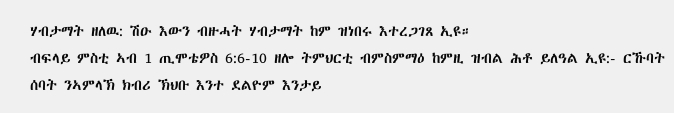ሃብታማት ዘለዉ: ሽዑ እውን ብዙሓት ሃብታማት ከም ዝነበሩ እተረጋገጸ ኢዩ።
ብፍላይ ምስቲ ኣብ 1 ጢሞቴዎስ 6:6-10 ዘሎ ትምህርቲ ብምስምማዕ ከምዚ ዝብል ሕቶ ይለዓል ኢዩ:- ርኹባት ሰባት ንኣምላኽ ክብሪ ኽህቡ እንተ ደልዮም እንታይ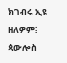ክገብሩ ኢዩ ዘለዎም፧ ጳውሎስ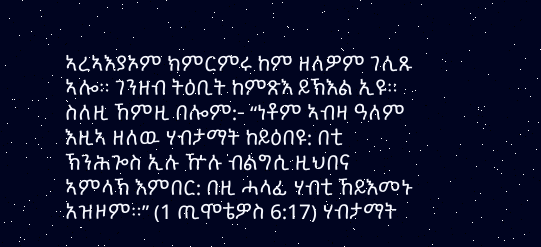ኣረኣእያኦም ክምርምሩ ከም ዘለዎም ገሊጹ ኣሎ። ገንዘብ ትዕቢት ከምጽእ ይኽእል ኢዩ። ስለዚ ኸምዚ በሎም:- “ነቶም ኣብዛ ዓለም እዚኣ ዘለዉ ሃብታማት ከይዕበዩ: በቲ ኽንሕጐስ ኢሉ ዅሉ ብልግሲ ዚህበና ኣምላኽ እምበር: በዚ ሓላፊ ሃብቲ ኸይእመኑ አዝዞም።” (1 ጢሞቴዎስ 6:17) ሃብታማት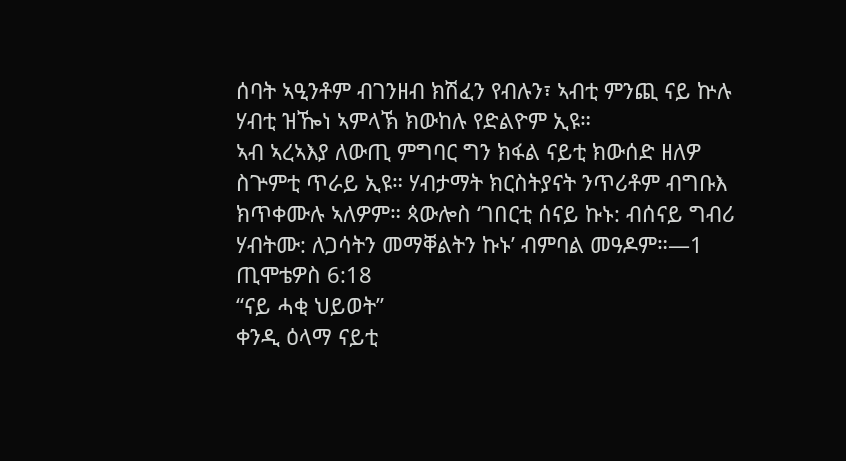ሰባት ኣዒንቶም ብገንዘብ ክሽፈን የብሉን፣ ኣብቲ ምንጪ ናይ ኵሉ ሃብቲ ዝዀነ ኣምላኽ ክውከሉ የድልዮም ኢዩ።
ኣብ ኣረኣእያ ለውጢ ምግባር ግን ክፋል ናይቲ ክውሰድ ዘለዎ ስጕምቲ ጥራይ ኢዩ። ሃብታማት ክርስትያናት ንጥሪቶም ብግቡእ ክጥቀሙሉ ኣለዎም። ጳውሎስ ‘ገበርቲ ሰናይ ኩኑ: ብሰናይ ግብሪ ሃብትሙ: ለጋሳትን መማቐልትን ኩኑ’ ብምባል መዓዶም።—1 ጢሞቴዎስ 6:18
“ናይ ሓቂ ህይወት”
ቀንዲ ዕላማ ናይቲ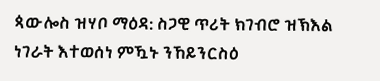ጳውሎስ ዝሃቦ ማዕዳ: ስጋዊ ጥሪት ክገብሮ ዝኽእል ነገራት እተወሰነ ምዃኑ ንኸይንርስዕ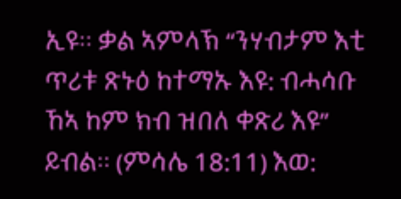ኢዩ። ቃል ኣምላኽ “ንሃብታም እቲ ጥሪቱ ጽኑዕ ከተማኡ እዩ: ብሓሳቡ ኸኣ ከም ክብ ዝበለ ቀጽሪ እዩ” ይብል። (ምሳሌ 18:11) እወ: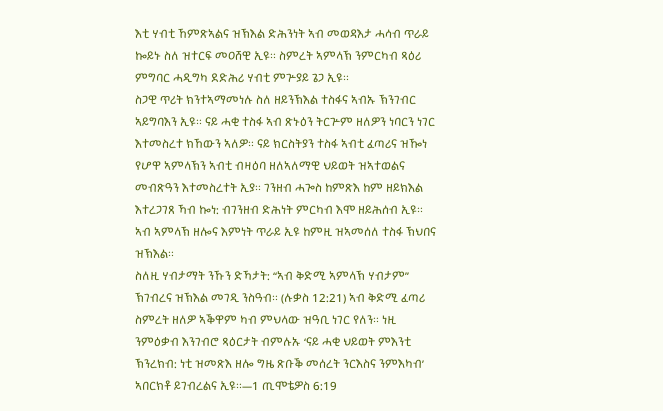እቲ ሃብቲ ኸምጽኣልና ዝኽእል ድሕንነት ኣብ መወዳእታ ሓሳብ ጥራይ ኰይኑ ስለ ዝተርፍ መዐሸዊ ኢዩ። ስምረት ኣምላኽ ንምርካብ ጻዕሪ ምግባር ሓዲግካ ደድሕሪ ሃብቲ ምጕያይ ጌጋ ኢዩ።
ስጋዊ ጥሪት ክንተኣማመነሉ ስለ ዘይንኽእል ተስፋና ኣብኡ ኽንገብር ኣይግባእን ኢዩ። ናይ ሓቂ ተስፋ ኣብ ጽኑዕን ትርጕም ዘለዎን ነባርን ነገር እተመስረተ ክኸውን ኣለዎ። ናይ ክርስትያን ተስፋ ኣብቲ ፈጣሪና ዝዀነ የሆዋ ኣምላኽን ኣብቲ ብዛዕባ ዘለኣለማዊ ህይወት ዝኣተወልና መብጽዓን እተመስረተት ኢያ። ገንዘብ ሓጐስ ከምጽእ ከም ዘይክእል እተረጋገጸ ኻብ ኰነ: ብገንዘብ ድሕነት ምርካብ እሞ ዘይሕሰብ ኢዩ። ኣብ ኣምላኽ ዘሎና እምነት ጥራይ ኢዩ ከምዚ ዝኣመሰለ ተስፋ ኽህበና ዝኽእል።
ስለዚ ሃብታማት ንኹን ድኻታት: “ኣብ ቅድሚ ኣምላኽ ሃብታም” ኽገብረና ዝኽእል መገዲ ንስዓብ። (ሉቃስ 12:21) ኣብ ቅድሚ ፈጣሪ ስምረት ዘለዎ ኣቕዋም ካብ ምህላው ዝዓቢ ነገር የለን። ነዚ ንምዕቃብ እንገብሮ ጻዕርታት ብምሉኡ ‘ናይ ሓቂ ህይወት ምእንቲ ኽንረክብ: ነቲ ዝመጽእ ዘሎ ግዜ ጽቡቕ መሰረት ንርእስና ንምእካብ’ ኣበርክቶ ይገብረልና ኢዩ።—1 ጢሞቴዎስ 6:19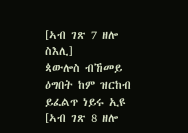[ኣብ ገጽ 7 ዘሎ ስእሊ]
ጳውሎስ ብኸመይ ዕግበት ከም ዝርከብ ይፈልጥ ነይሩ ኢዩ
[ኣብ ገጽ 8 ዘሎ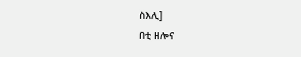ስእሊ]
በቲ ዘሎና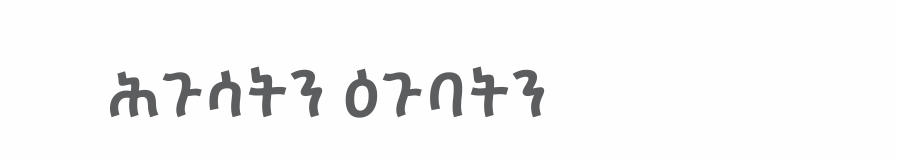ሕጉሳትን ዕጉባትን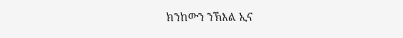ክንከውን ንኽእል ኢና